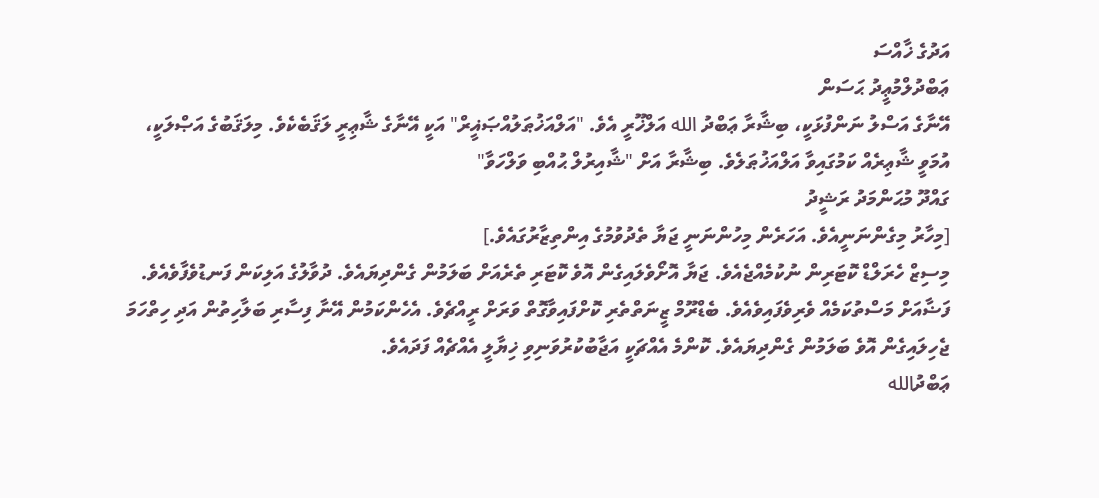އަދުގެ ޚާއްސަ
ޢަބްދުލްމުޢީދު ޙަސަން
އޭނާގެ އަސްލު ނަންފުޅަކީ، ބިޝާރާ ޢަބްދު الله އަލްޚޫރީ އެވެ. "އަލްއަޚުޠަލުއްޞަޣީރް" އަކީ އޭނާގެ ޝާޢިރީ ލަޤަބެކެވެ. މިލަޤަބުގެ އަޞްލަކީ، އުމަވީ ޝާޢިރެއް ކަމުގައިވާ އަލްއަޚުޠަލެވެ. ބިޝާރާ އަށް "ޝާއިރުލް ޙުއްބި ވަލްހަވާ"
ގައްދޫ މުޙަންމަދު ރަޝީދު
[މިހާރު މިގެންނަނީއެވެ. އަހަރެން މިހުންނަނީ ޖަޔާ ތެދުވުމުގެ އިންތިޒާރުގައެވެ.]
މިސިޒް ހެރަލްޑް ކޮޓަރިން ނުކުމެއްޖެއެވެ. ޖަޔާ އޮށޯވެލައިގެން އޮވެ ކޮޓަރި ތެރެއަށް ބަލަމުން ގެންދިޔައެވެ. ދުވާލުގެ އަލިކަން ފަނޑުވެފާވެއެވެ. ފަޟާއަށް މަސްތުކަމެއް ވެރިވެފައިވެއެވެ. ބެޑްރޫމް ޒީނަތްތެރި ކޮށްފައިވާގޮތް ވަރަށް ރީއްޗެވެ. އެހެންކަމުން އޭނާ ފިސާރި ބަލާހިތުން އަދި ހިތްހަމަ ޖެހިލައިގެން އޮވެ ބަލަމުން ގެންދިޔައެވެ. ކޮންމެ އެއްޗަކީ އަޖާބުކުރުވަނިވި ޚިޔާލީ އެއްޗެއް ފަދައެވެ.
ޢަބްދުالله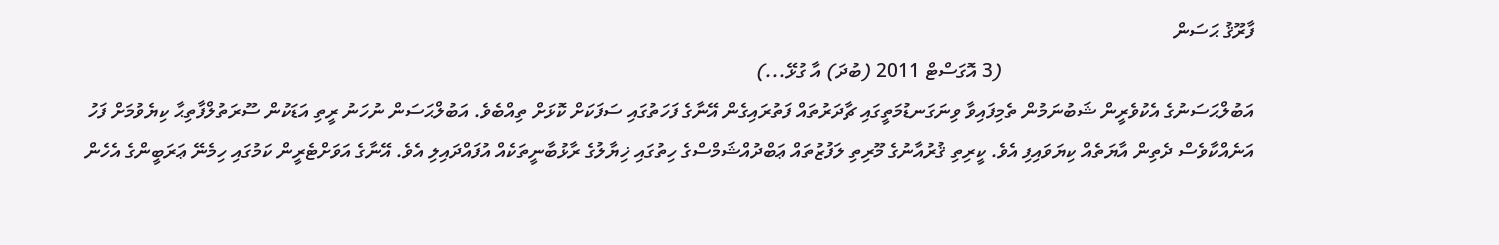ފާރޫޤު ޙަސަން
                                                   (3 އޮގަސްޓް 2011 (ބުދަ) އާ ގުޅޭ...)
އަބުލްޙަސަނުގެ އެކުވެރީން ޝަބުނަމުން ތެމިފައިވާ ވިނަގަނޑުމަތީގައި ޗާދަރުތައް ފަތުރައިގެން އޭނާގެ ފަހަތުގައި ސަފަކަށް ކޮޅަށް ތިއްބެވެ. އަބުލްޙަސަން ނުހަނު ރީތި އަޑަކުން ސޫރަތުލްފާތިޙާ ކިޔެވުމަށް ފަހު އަނެއްކާވެސް ދެތިން އާޔަތެއް ކިޔަވައިފި އެވެ. ކީރިތި ޤުރުއާނުގެ މޫރިތި ލަފުޒުތައް ޢަބްދުއްޝަމްސްގެ ހިތުގައި ޚިޔާލުގެ ރާޅުބާނީތަކެއް އުފައްދައިލި އެވެ. އޭނާގެ އަވަށްޓެރީން ކަމުގައި ހިމެނޭ ޢަރަބީންގެ އެހެން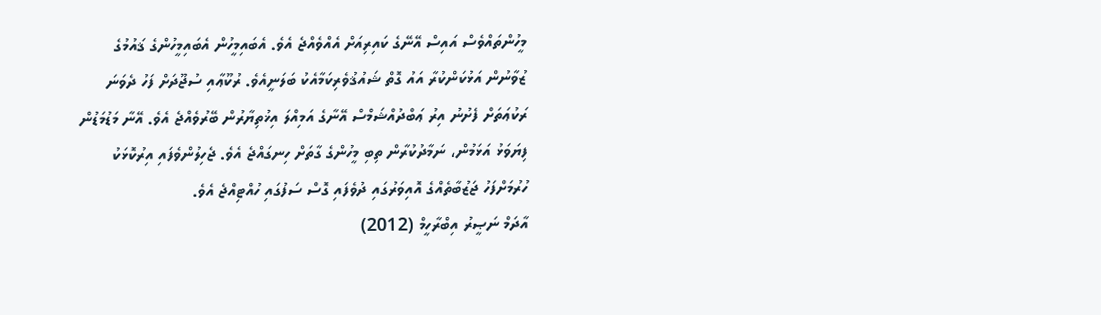މީހުންތައްވެސް އައިސް އޭނޭގެ ކައިރިއަށް އެއްވެއްޖެ އެވެ. އެބައިމީހުން އެބައިމީހުންގެ ޤައުމުގެ ޒުވާނުން އަޅުކަންކުރާ އައު ގޮތް ޝައުޤުވެރިކަމާއެކު ބަލަނީއެވެ. ރުކޫޢާއި ސުޖޫދަށް ފަހު ދެވަނަ ރަކުޢަތަށް ފެށުނު އިރު ޢަބްދުއްޝަމްސް އޭނާގެ އަމިއްލަ އިޚުތިޔާރުން ބޭރުވެއްޖެ އެވެ. އޭނާ މަޑުމަޑުން ފިޔަވަޅު އަޅަމުން، ނަމާދުކުރާން ތިބި މީހުންގެ ގާތަށް ހިނގައްޖެ އެވެ. ޖެހިލުންވެފައި އިރުކޮޅަކު ހުރުމަށްފަހު ޖަޒުބާތެއްގެ އޮއިވަރުގައި ދުވެފައި ގޮސް ސަފުގައި ހުއްޓިއްޖެ އެވެ.
އާދަމް ނަޞީރު އިބްރާހީމް (2012)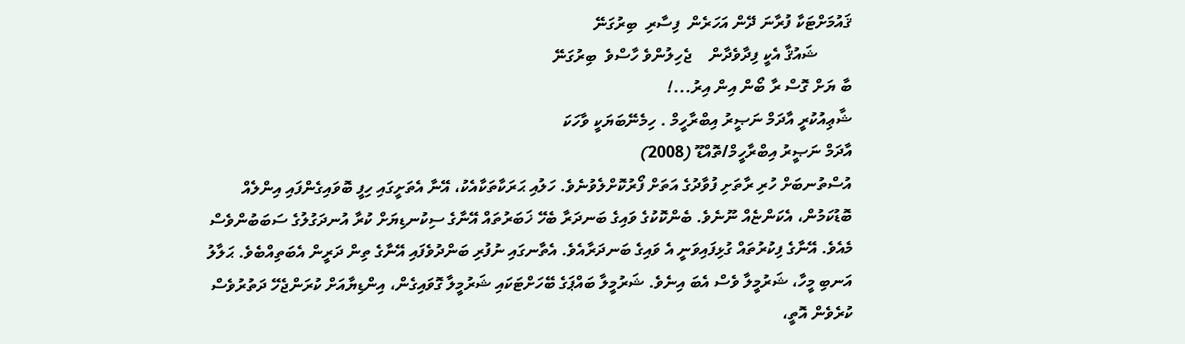ޤައުމަށްޓަކާ ފުރާނަ ދޭން އަހަރެން  ފިސާރި  ބިރުގަނޭ
        ޝައުޤާ އެކީ ފިދާވެދާން    ޖެހިލުންވެ ހާސްވެ  ބިރުގަނޭ
ބާ ޔަށް ގޮސް ރާ ބޯން އިން އިރު...!
ޝާޢިއުކުރީ އާދަމް ނަޞީރު އިބްރާހީމް . ހިމެނޭބަޔަކީ ވާހަކަ
އާދަމް ނަޞީރު އިބްރާހީމް/ތޮއްޑޫ (2008)
އުސްތުނބަށް ހުރި ރާތަށި ފުވާދުގެ އަތަށް ފޯރުކޮށްލެވުނެވެ. ހަލުއި ޙަރަކާތަކާއެކު، އޭނާ އެތަށީގައި ހިފީ ބޮވައިގެންފައި އިންލެއް ބޮޑުކަމުން، އެކަންޏެއް ނޫނެވެ. ބެންކޮކުގެ ވައިގެ ބަނދަރާ ބެހޭ ޚަބަރުތައް އޭނާގެ ސިކުނޑިޔަށް ކުރާ އުނދަގުލުގެ ސަބަބުންވެސް މެއެވެ. އޭނާގެ ފިކުރުތައް ގުޅިފައިވަނީ އެ ވައިގެ ބަނދަރާއެވެ. އެތާނގައި ނުފުރި ބަންދުވެފައި އޭނާގެ ތިން ދަރީން އެބަތިއްބެވެ. ޙަލާލު އަނބި މީހާ، ޝަރުމީލާ ވެސް އެބަ އިނެވެ. ޝަރުމީލާ ބައްޕަގެ ބޭހަށްޓަކައި ޝަރުމީލާ ގޮވައިގެން، އިންޑިޔާއަށް ކުރަންޖެހޭ ދަތުރުވެސް ކުރެވެން އޮތީ،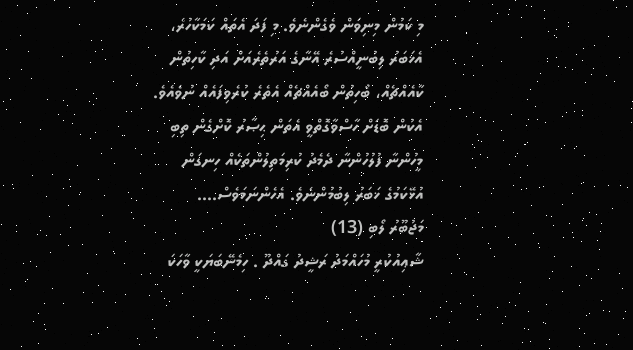މި ކަމުން މިނިވަން ވެގެންނެވެ. މި ފަދަ އެތައް ކަމަކާހުރެ، އެޚަބަރު ލިބުނީއްސުރެ އޭނާގެ އަރުތެރެއަށް އަދި ކާހިތުން ކާއެއްޗެއް، ބޯހިތުން ބޯއެއްޗެއް އެތެރެ ކުރެވިފައެއް ނުވެއެވެ. އެކުން ބޮޑަށް ހާސްވާގޮތްވީ އެތަން ޙިޞާރު ކޮށްގެން ތިބި މީހުންނާ ފުލުހުންނާ ދެމެދު ކުރިމަތިލުންތަކެއް ހިނގަން އުޅޭކަމުގެ ޚަބަރު ލިބުމުންނެވެ. އެހެންނަމަވެސް....
މަޖުބޫރު ލޯބި (13)
ޝާޢިއުކުރީ މުހައްމަދު ރަޝީދު ގައްދޫ . ހިމެނޭބަޔަކީ ވާހަކަ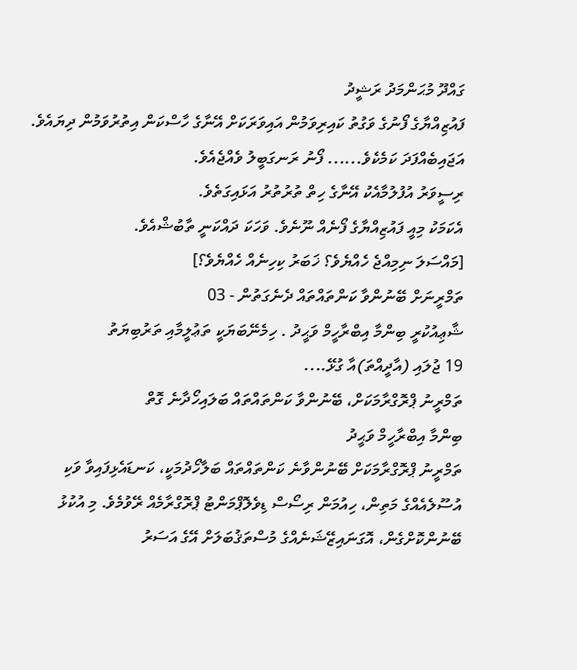ގައްދޫ މުޙަންމަދު ރަޝީދު
ފައުޒިއްޔާގެ ފޯނުގެ ވަގުތު ކައިރިވަމުން އައިވަރަކަށް އޭނާގެ ހާސްކަން އިތުރުވަމުން ދިޔައެވެ. އަޖައިބެއްފަދަ ކަމެކެވެ...... ފޯނު ރަނގަބީލު ވެއްޖެއެވެ.
ރިސީވަރު އުފުލުމާއެކު އޭނާގެ ހިތް ތުރުތުރު އަޅައިގަތެވެ.
އެކަމަކު މިއީ ފައުޒިއްޔާގެ ފޯނެއް ނޫނެވެ. ވަހަކަ ދައްކަނީ ތާބުޝްއެވެ.
[މައްސަލަ ނިމިއްޖެ ހެއްޔެވެ؟ ޚަބަރު ކިހިނެއް ހެއްޔެވެ؟]
ތަމްރީނަށް ބޭނުންވާ ކަންތައްތައް ދެނެގަތުން - 03
ޝާޢިއުކުރީ ބިންމާ އިބްރާހީމް ވަޙީދު . ހިމެނޭބަޔަކީ ތަޢުލީމާއި ތަރުބިޔަތު
19 ޖުލައި (އާދީއްތަ)އާ ގުޅޭ....
ތަމްރީނު ޕްރޮގްރާމަކަށް، ބޭނުންވާ ކަންތައްތައް ބަލައިހޯދާނެ ގޮތް
ބިންމާ އިބްރާހީމް ވަޙީދު
ތަމްރީނު ޕްރޮގްރާމަކަށް ބޭނުންވާނެ ކަންތައްތައް ބަލާހޯދުމަކީ، ކަނޑައެޅިފައިވާ ވަކި އުސޫލެއެއްގެ މަތިން، ހިއުމަން ރިސޯސް ޑިވެލޮޕްމަންޓު ޕްރޮގްރާމެއް ރޭވުމެވެ. މި އުކުޅު ބޭނުންކޮށްގެން، އޮގަނައިޒޭޝަނެއްގެ މުސްތަޤުބަލަށް އޭގެ އަސަރު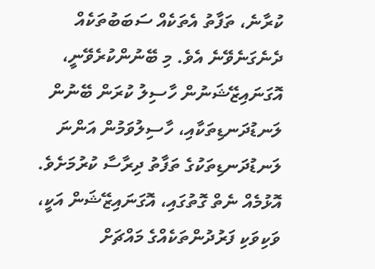ކުރާނެ، ތަފާތު އެތަކެއް ސަބަބުތަކެއް ދެނެގަނެވޭނެ އެވެ. މި ބޭނުންކުރެވޭނީ، އޮގަނައިޒޭޝަނުން ހާސިލު ކުރަން ބޭނުން ލަނޑުދަނޑިތަކާއި، ހާސިލުވަމުން އަންނަ ލަނޑުދަނޑިތަކުގެ ތަފާތު ދިރާސާ ކުރުމަށެވެ. އޮޅުމެއް ނެތް ގޮތުގައި، އޮގަނައިޒޭޝަން އަކީ، ވަކިވަކި ފަރުދުންތަކެއްގެ މައްޗަށް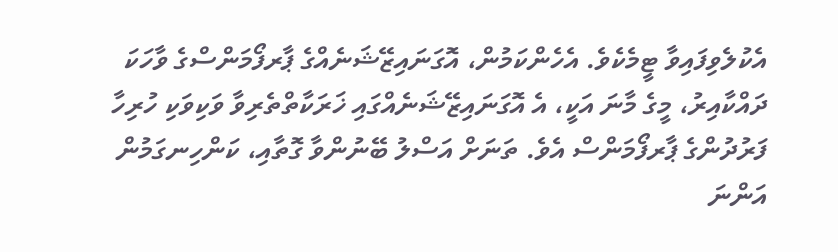އެކުލެވިފައިވާ ޓީމެކެވެ. އެހެންކަމުން، އޮގަނައިޒޭޝަނެއްގެ ޕާރފޯމަންސްގެ ވާހަކަ ދައްކާއިރު، މީގެ މާނަ އަކީ، އެ އޮގަނައިޒޭޝަނެއްގައި ޚަރަކާތްތެރިވާ ވަކިވަކި ހުރިހާ ފަރުދުންގެ ޕާރފޯމަންސް އެވެ. ތަނަށް އަސްލު ބޭނުންވާ ގޮތާއި، ކަންހިނގަމުން އަންނަ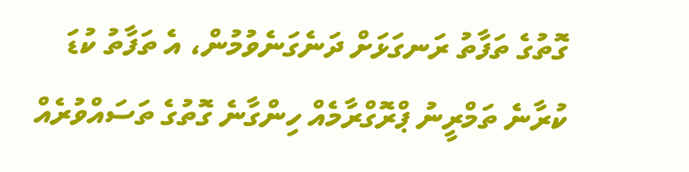ގޮތުގެ ތަފާތު ރަނގަޅަށް ދަނެގަނެވުމުން، އެ ތަފާތު ކުޑަ ކުރާނެ ތަމްރީނު ޕްރޮގްރާމެއް ހިންގާނެ ގޮތުގެ ތަސައްވުރެއް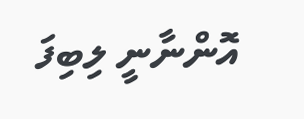އޮންނާނީ ލިބިފަ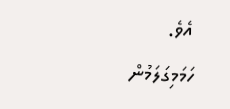އެވެ.
ހަމަމިގަލަމުން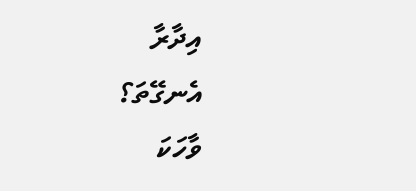އިދާރާ
އެނގޭތަ؟
ވާހަކަ